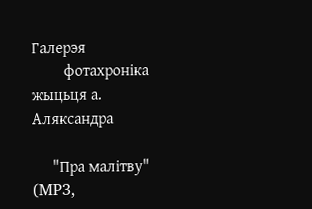Галерэя
        фотахроніка жыцьця а. Аляксандра

     "Пра малітву" (MP3,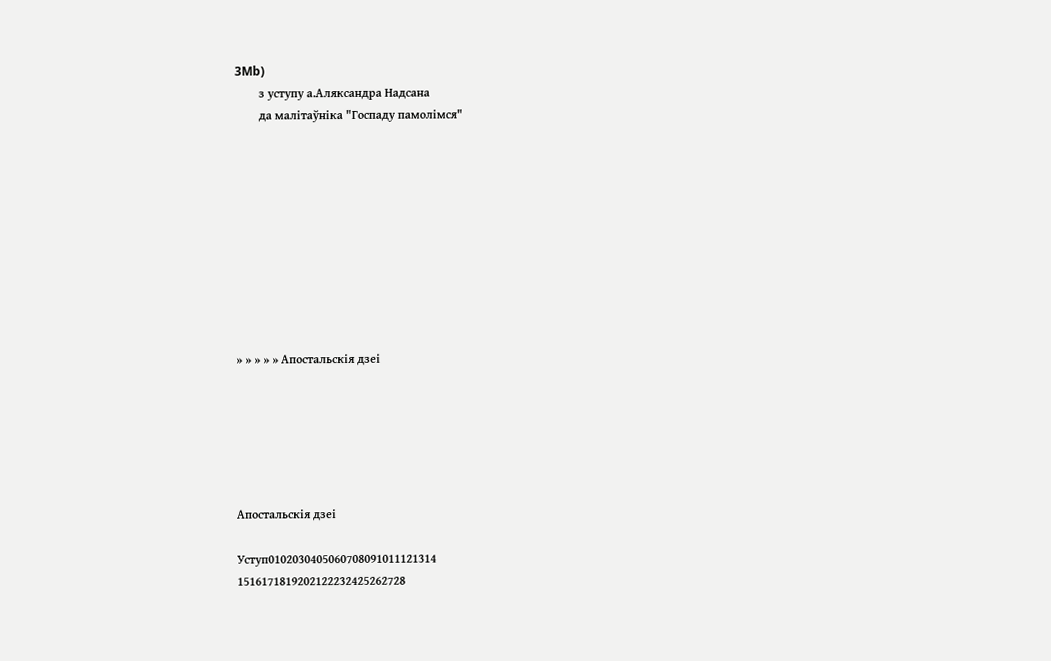3Mb)
        з уступу а.Аляксандра Надсана
        да малітаўніка "Госпаду памолімся"










» » » » » Апостальскія дзеі






Апостальскія дзеі

Уступ0102030405060708091011121314
1516171819202122232425262728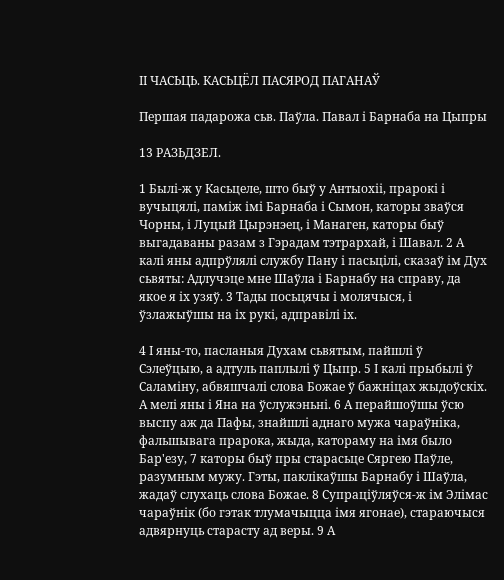ІІ ЧАСЬЦЬ. КАСЬЦЁЛ ПАСЯРОД ПАГАНАЎ

Першая падарожа сьв. Паўла. Павал і Барнаба на Цыпры

13 РАЗЬДЗЕЛ.

1 Былі-ж у Касьцеле, што быў у Антыохіі, прарокі і вучыцялі, паміж імі Барнаба і Сымон, каторы зваўся Чорны, і Луцый Цырэнэец, і Манаген, каторы быў выгадаваны разам з Гэрадам тэтрархай, і Шавал. 2 А калі яны адпрўлялі службу Пану і пасьцілі, сказаў ім Дух сьвяты: Адлучэце мне Шаўла і Барнабу на справу, да якое я іх узяў. 3 Тады посьцячы і молячыся, і ўзлажыўшы на іх рукі, адправілі іх.

4 І яны-то, пасланыя Духам сьвятым, пайшлі ў Сэлеўцыю, а адтуль паплылі ў Цыпр. 5 І калі прыбылі ў Саламіну, абвяшчалі слова Божае ў бажніцах жыдоўскіх. А мелі яны і Яна на ўслужэньні. 6 А перайшоўшы ўсю выспу аж да Пафы, знайшлі аднаго мужа чараўніка, фальшывага прарока, жыда, катораму на імя было Бар'езу, 7 каторы быў пры старасьце Сяргею Паўле, разумным мужу. Гэты, паклікаўшы Барнабу і Шаўла, жадаў слухаць слова Божае. 8 Супраціўляўся-ж ім Элімас чараўнік (бо гэтак тлумачыцца імя ягонае), стараючыся адвярнуць старасту ад веры. 9 А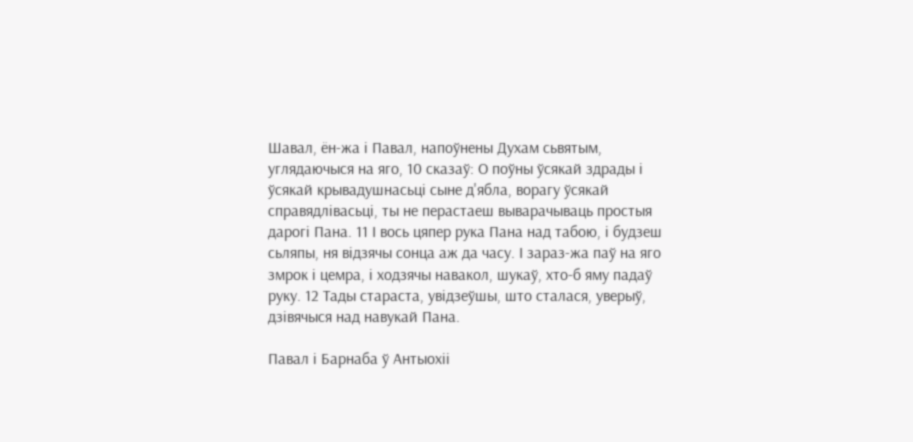Шавал, ён-жа і Павал, напоўнены Духам сьвятым, углядаючыся на яго, 10 сказаў: О поўны ўсякай здрады і ўсякай крывадушнасьці сыне д'ябла, ворагу ўсякай справядлівасьці, ты не перастаеш выварачываць простыя дарогі Пана. 11 І вось цяпер рука Пана над табою, і будзеш сьляпы, ня відзячы сонца аж да часу. І зараз-жа паў на яго змрок і цемра, і ходзячы навакол, шукаў, хто-б яму падаў руку. 12 Тады стараста, увідзеўшы, што сталася, уверыў, дзівячыся над навукай Пана.

Павал і Барнаба ў Антыохіі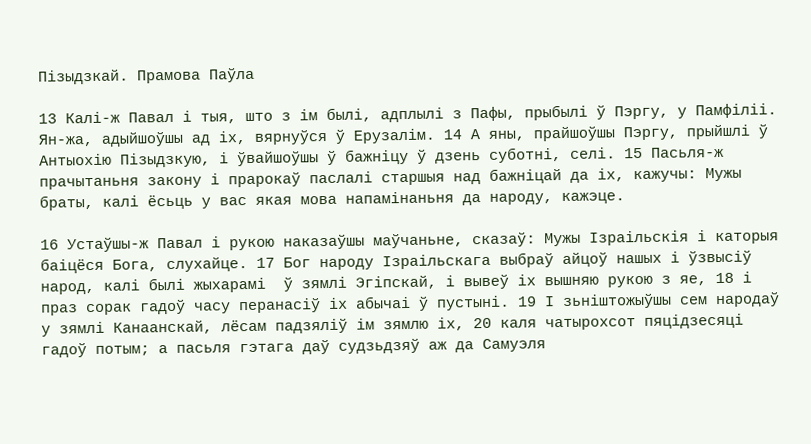Пізыдзкай. Прамова Паўла

13 Калі-ж Павал і тыя, што з ім былі, адплылі з Пафы, прыбылі ў Пэргу, у Памфіліі. Ян-жа, адыйшоўшы ад іх, вярнуўся ў Ерузалім. 14 А яны, прайшоўшы Пэргу, прыйшлі ў Антыохію Пізыдзкую, і ўвайшоўшы ў бажніцу ў дзень суботні, селі. 15 Пасьля-ж прачытаньня закону і прарокаў паслалі старшыя над бажніцай да іх, кажучы: Мужы браты, калі ёсьць у вас якая мова напамінаньня да народу, кажэце.

16 Устаўшы-ж Павал і рукою наказаўшы маўчаньне, сказаў: Мужы Ізраільскія і каторыя баіцёся Бога, слухайце. 17 Бог народу Ізраільскага выбраў айцоў нашых і ўзвысіў народ, калі былі жыхарамі  ў зямлі Эгіпскай, і вывеў іх вышняю рукою з яе, 18 і праз сорак гадоў часу перанасіў іх абычаі ў пустыні. 19 І зьніштожыўшы сем народаў у зямлі Канаанскай, лёсам падзяліў ім зямлю іх, 20 каля чатырохсот пяцідзесяці гадоў потым; а пасьля гэтага даў судзьдзяў аж да Самуэля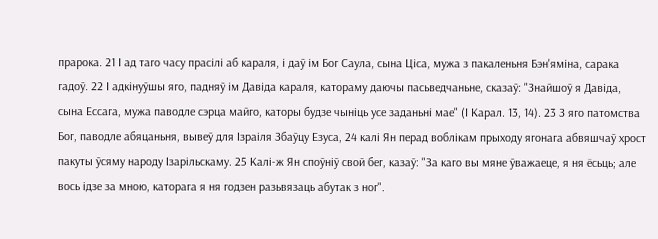прарока. 21 І ад таго часу прасілі аб караля, і даў ім Бог Саула, сына Ціса, мужа з пакаленьня Бэн'яміна, сарака гадоў. 22 І адкінуўшы яго, падняў ім Давіда караля, катораму даючы пасьведчаньне, сказаў: "Знайшоў я Давіда, сына Ессага, мужа паводле сэрца майго, каторы будзе чыніць усе заданьні мае" (І Карал. 13, 14). 23 З яго патомства Бог, паводле абяцаньня, вывеў для Ізраіля Збаўцу Езуса, 24 калі Ян перад воблікам прыходу ягонага абвяшчаў хрост пакуты ўсяму народу Ізарільскаму. 25 Калі-ж Ян споўніў свой бег, казаў: "За каго вы мяне ўважаеце, я ня ёсьць; але вось ідзе за мною, каторага я ня годзен разьвязаць абутак з ног".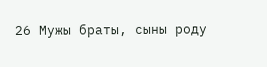26 Мужы браты, сыны роду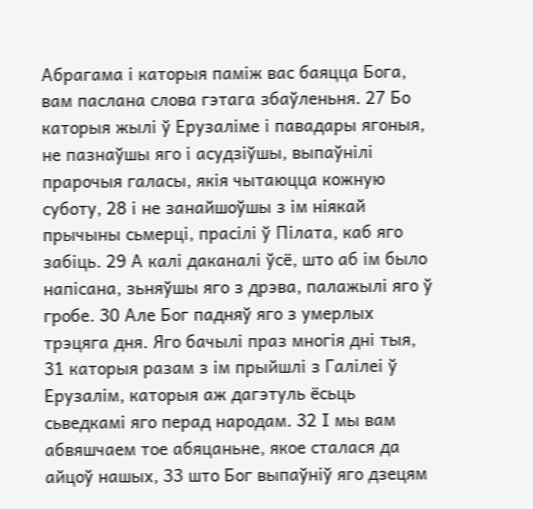Абрагама і каторыя паміж вас баяцца Бога, вам паслана слова гэтага збаўленьня. 27 Бо каторыя жылі ў Ерузаліме і павадары ягоныя, не пазнаўшы яго і асудзіўшы, выпаўнілі прарочыя галасы, якія чытаюцца кожную суботу, 28 і не занайшоўшы з ім ніякай прычыны сьмерці, прасілі ў Пілата, каб яго забіць. 29 А калі даканалі ўсё, што аб ім было напісана, зьняўшы яго з дрэва, палажылі яго ў гробе. 30 Але Бог падняў яго з умерлых трэцяга дня. Яго бачылі праз многія дні тыя, 31 каторыя разам з ім прыйшлі з Галілеі ў Ерузалім, каторыя аж дагэтуль ёсьць сьведкамі яго перад народам. 32 І мы вам абвяшчаем тое абяцаньне, якое сталася да айцоў нашых, 33 што Бог выпаўніў яго дзецям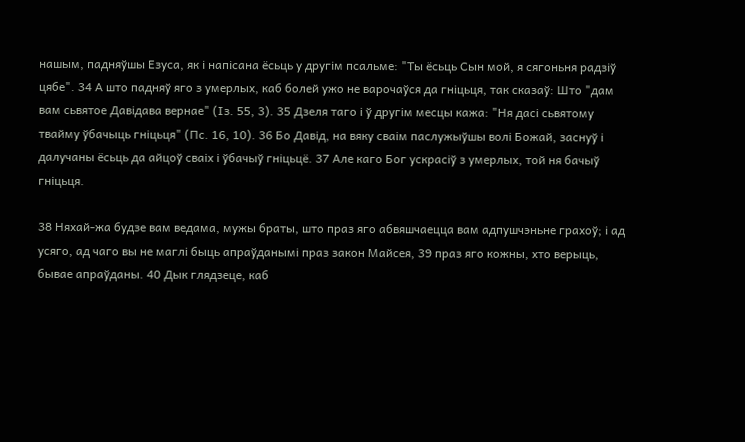нашым, падняўшы Езуса, як і напісана ёсьць у другім псальме: "Ты ёсьць Сын мой, я сягоньня радзіў цябе". 34 А што падняў яго з умерлых, каб болей ужо не варочаўся да гніцьця, так сказаў: Што "дам вам сьвятое Давідава вернае" (Із. 55, 3). 35 Дзеля таго і ў другім месцы кажа: "Ня дасі сьвятому твайму ўбачыць гніцьця" (Пс. 16, 10). 36 Бо Давід, на вяку сваім паслужыўшы волі Божай, заснуў і далучаны ёсьць да айцоў сваіх і ўбачыў гніцьцё. 37 Але каго Бог ускрасіў з умерлых, той ня бачыў гніцьця.

38 Няхай-жа будзе вам ведама, мужы браты, што праз яго абвяшчаецца вам адпушчэньне грахоў; і ад усяго, ад чаго вы не маглі быць апраўданымі праз закон Майсея, 39 праз яго кожны, хто верыць, бывае апраўданы. 40 Дык глядзеце, каб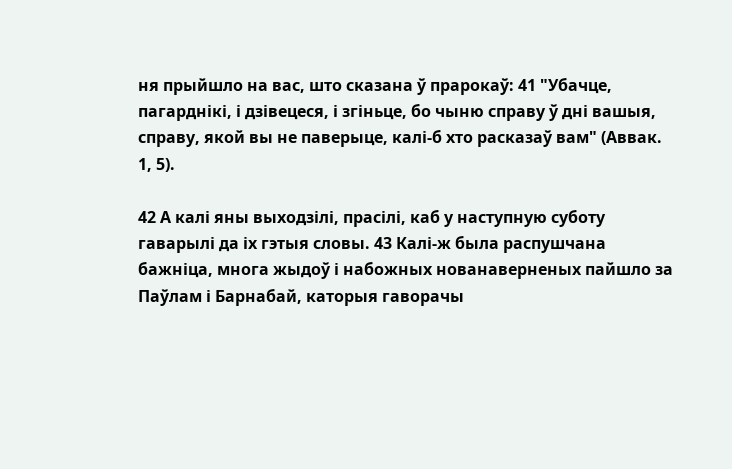ня прыйшло на вас, што сказана ў прарокаў: 41 "Убачце, пагарднікі, і дзівецеся, і згіньце, бо чыню справу ў дні вашыя, справу, якой вы не паверыце, калі-б хто расказаў вам" (Аввак. 1, 5).

42 А калі яны выходзілі, прасілі, каб у наступную суботу гаварылі да іх гэтыя словы. 43 Калі-ж была распушчана бажніца, многа жыдоў і набожных нованаверненых пайшло за Паўлам і Барнабай, каторыя гаворачы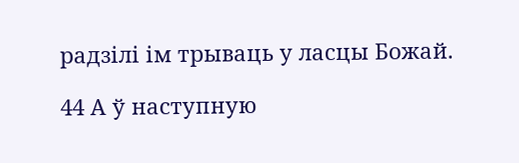радзілі ім трываць у ласцы Божай.

44 А ў наступную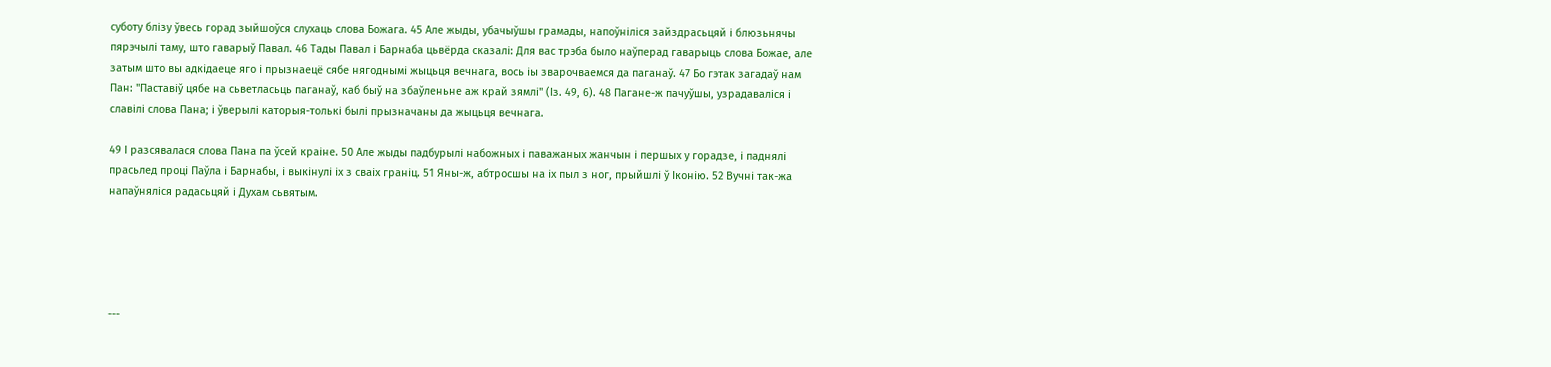суботу блізу ўвесь горад зыйшоўся слухаць слова Божага. 45 Але жыды, убачыўшы грамады, напоўніліся зайздрасьцяй і блюзьнячы пярэчылі таму, што гаварыў Павал. 46 Тады Павал і Барнаба цьвёрда сказалі: Для вас трэба было наўперад гаварыць слова Божае, але затым што вы адкідаеце яго і прызнаецё сябе нягоднымі жыцьця вечнага, вось іы зварочваемся да паганаў. 47 Бо гэтак загадаў нам Пан: "Паставіў цябе на сьветласьць паганаў, каб быў на збаўленьне аж край зямлі" (Із. 49, 6). 48 Пагане-ж пачуўшы, узрадаваліся і славілі слова Пана; і ўверылі каторыя-толькі былі прызначаны да жыцьця вечнага.

49 І разсявалася слова Пана па ўсей краіне. 50 Але жыды падбурылі набожных і паважаных жанчын і першых у горадзе, і паднялі прасьлед проці Паўла і Барнабы, і выкінулі іх з сваіх граніц. 51 Яны-ж, абтросшы на іх пыл з ног, прыйшлі ў Іконію. 52 Вучні так-жа напаўняліся радасьцяй і Духам сьвятым.





---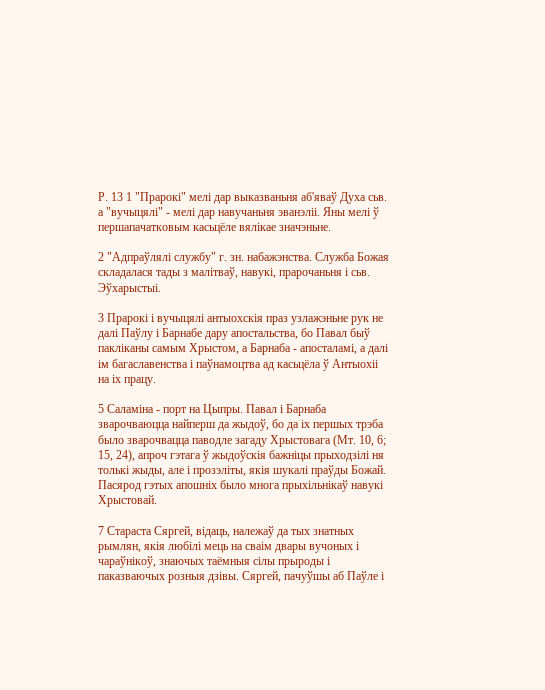Р. 13 1 "Прарокі" мелі дар выказваньня аб'яваў Духа сьв. а "вучыцялі" - мелі дар навучаньня эванэліі. Яны мелі ў першапачатковым касьцёле вялікае значэньне.

2 "Адпраўлялі службу" г. зн. набажэнства. Служба Божая складалася тады з малітваў, навукі, прарочаньня і сьв. Эўхарыстыі.

3 Прарокі і вучыцялі антыохскія праз узлажэньне рук не далі Паўлу і Барнабе дару апостальства, бо Павал быў пакліканы самым Хрыстом, а Барнаба - апосталамі, а далі ім багаславенства і паўнамоцтва ад касьцёла ў Антыохіі на іх працу.

5 Саламіна - порт на Цыпры. Павал і Барнаба зварочваюцца найперш да жыдоў, бо да іх першых трэба было зварочвацца паводле загаду Хрыстовага (Мт. 10, 6; 15, 24), апроч гэтага ў жыдоўскія бажніцы прыходзілі ня толькі жыды, але і прозэліты, якія шукалі праўды Божай. Пасярод гэтых апошніх было многа прыхільнікаў навукі Хрыстовай.

7 Стараста Сяргей, відаць, належаў да тых знатных рымлян, якія любілі мець на сваім двары вучоных і чараўнікоў, знаючых таёмныя сілы прыроды і паказваючых розныя дзівы. Сяргей, пачуўшы аб Паўле і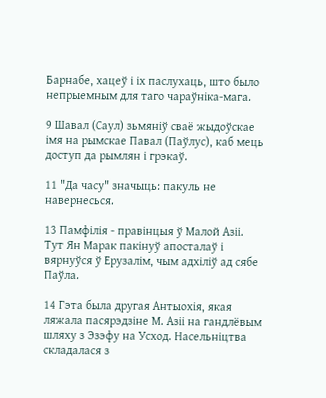Барнабе, хацеў і іх паслухаць, што было непрыемным для таго чараўніка-мага.

9 Шавал (Саул) зьмяніў сваё жыдоўскае імя на рымскае Павал (Паўлус), каб мець доступ да рымлян і грэкаў.

11 "Да часу" значыць: пакуль не навернесься.

13 Памфілія - правінцыя ў Малой Азіі. Тут Ян Марак пакінуў апосталаў і вярнуўся ў Ерузалім, чым адхіліў ад сябе Паўла.

14 Гэта была другая Антыохія, якая ляжала пасярэдзіне М. Азіі на гандлёвым шляху з Эзэфу на Усход. Насельніцтва складалася з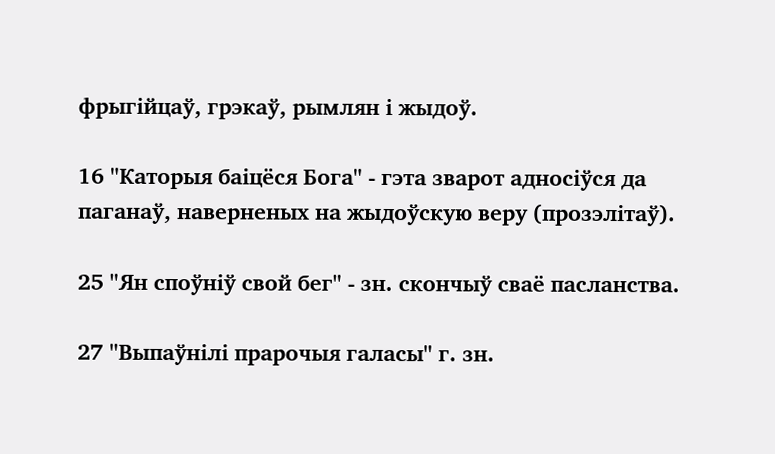фрыгійцаў, грэкаў, рымлян і жыдоў.

16 "Каторыя баіцёся Бога" - гэта зварот адносіўся да паганаў, наверненых на жыдоўскую веру (прозэлітаў).

25 "Ян споўніў свой бег" - зн. скончыў сваё пасланства.

27 "Выпаўнілі прарочыя галасы" г. зн.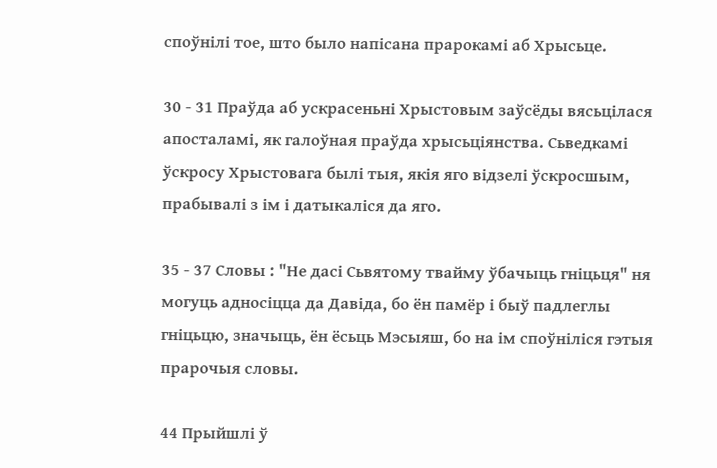споўнілі тое, што было напісана прарокамі аб Хрысьце.

30 - 31 Праўда аб ускрасеньні Хрыстовым заўсёды вясьцілася апосталамі, як галоўная праўда хрысьціянства. Сьведкамі ўскросу Хрыстовага былі тыя, якія яго відзелі ўскросшым, прабывалі з ім і датыкаліся да яго.

35 - 37 Словы : "Не дасі Сьвятому твайму ўбачыць гніцьця" ня могуць адносіцца да Давіда, бо ён памёр і быў падлеглы гніцьцю, значыць, ён ёсьць Мэсыяш, бо на ім споўніліся гэтыя прарочыя словы.

44 Прыйшлі ў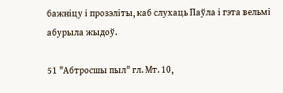бажніцу і прозэліты, каб слухаць Паўла і гэта вельмі абурыла жыдоў.

51 "Абтросшы пыл" гл. Мт. 10,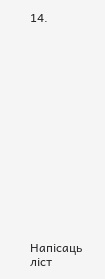14.















Напісаць ліст